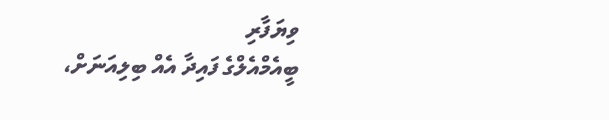ވިޔަފާރި
ބީއެމްއެލްގެ ފައިދާ އެއް ބިލިއަނަށް،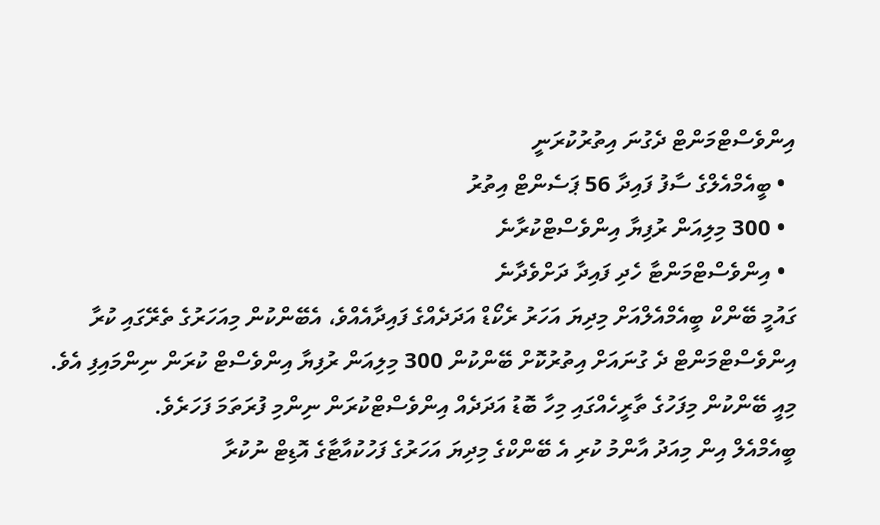އިންވެސްޓްމަންޓް ދެގުނަ އިތުރުކުރަނީ
  • ބީއެމްއެލްގެ ސާފު ފައިދާ 56 ޕަސެންޓް އިތުރު
  • 300 މިލިއަން ރުފިޔާ އިންވެސްޓްކުރާނެ
  • އިންވެސްޓްމަންޓާ ހެދި ފައިދާ ދަށްވެދާނެ
ގައުމީ ބޭންކް ބީއެމްއެލްއަށް މިދިޔަ އަހަރު ރެކޯޑް އަދަދެއްގެ ފައިދާއެއްވެ، އެބޭންކުން މިއަހަރުގެ ތެރޭގައި ކުރާ އިންވެސްޓްމަންޓް ދެ ގުނައަށް އިތުރުކޮށް ބޭންކުން 300 މިލިއަން ރުފިޔާ އިންވެސްޓް ކުރަން ނިންމައިފި އެވެ. މިއީ ބޭންކުން މިފަހުގެ ތާރީހެއްގައި މިހާ ބޮޑު އަދަދެއް އިންވެސްޓްކުރަން ނިންމި ފުރަތަމަ ފަހަރެވެ.
ބީއެމްއެލް އިން މިއަދު އާންމު ކުރި އެ ބޭންކްގެ މިދިޔަ އަހަރުގެ ފަހުކުއާޓާގެ އޮޑިޓް ނުކުރާ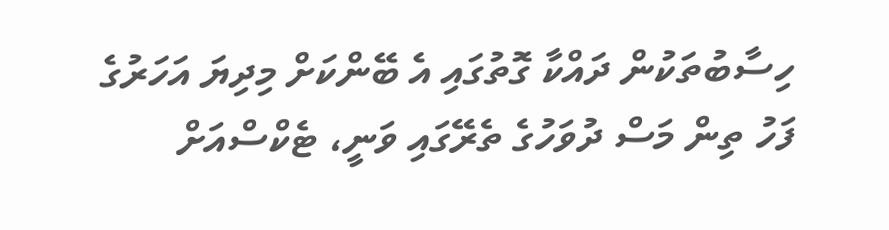ހިސާބުތަކުން ދައްކާ ގޮތުގައި އެ ބޭންކަށް މިދިޔަ އަހަރުގެ ފަހު ތިން މަސް ދުވަހުގެ ތެރޭގައި ވަނީ، ޓެކްސްއަށް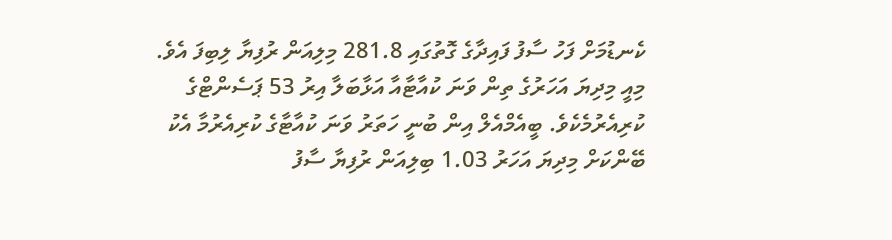ކެނޑުމަށް ފަހު ސާފު ފައިދާގެ ގޮތުގައި 281.8 މިލިއަން ރުފިޔާ ލިބިފަ އެވެ. މިއީ މިދިޔަ އަހަރުގެ ތިން ވަނަ ކުއާޓާއާ އަޅާބަލާ އިރު 53 ޕަސެންޓްގެ ކުރިއެރުމެކެވެ. ބީއެމްއެލް އިން ބުނީ ހަތަރު ވަނަ ކުއާޓާގެ ކުރިއެރުމާ އެކު ބޭންކަށް މިދިޔަ އަހަރު 1.03 ބިލިއަން ރުފިޔާ ސާފު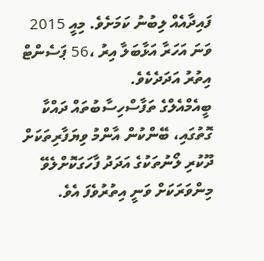ފައިދާއެއް ލިބުނު ކަމަށެވެ. މިއީ 2015 ވަނަ އަހަރާ އަޅާބަލާ އިރު ،56 ޕަސެންޓް އިތުރު އަދަދެކެވެ.
ބީއެމްއެލްގެ ތަފާސްހިސާބުތައް ދައްކާ ގޮތުގައި، ބޭންކުން އާންމު ވިޔަފާރިތަކަށް ދޫކުރި ލޯނުތަކުގެ އަދަދު ފާހަގަކޮށްލެވޭ މިންވަރަކަށް ވަނީ އިތުރުވެފަ އެވެ.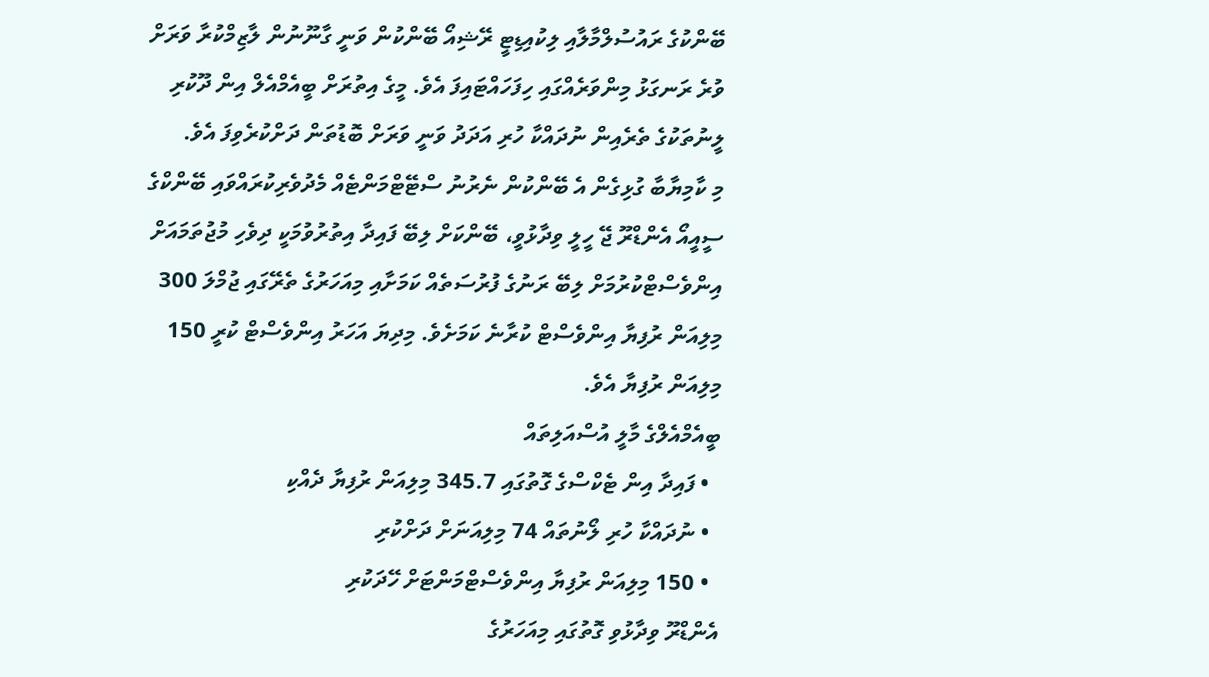ބޭންކުގެ ރައުސުލްމާލާއި ލިކުއިޑިޓީ ރޭޝިއޯ ބޭންކުން ވަނީ ގާނޫނުން ލާޒިމްކުރާ ވަރަށް ވުރެ ރަނގަޅު މިންވަރެއްގައި ހިފަހައްޓައިފަ އެވެ. މީގެ އިތުރަށް ބީއެމްއެލް އިން ދޫކުރި ލީނުތަކުގެ ތެރެއިން ނުދައްކާ ހުރި އަދަދު ވަނީ ވަރަށް ބޮޑުތަން ދަށްކުރެވިފަ އެވެ.
މި ކާމިޔާބާ ގުޅިގެން އެ ބޭންކުން ނެރުނު ސްޓޭޓްމަންޓެއް މެދުވެރިކުރައްވައި ބޭންކްގެ ސީއީއޯ އެންޑްރޫ ޖޭ ހީލީ ވިދާޅުވީ، ބޭންކަށް ލިބޭ ފައިދާ އިތުރުވުމަކީ ދިވެހި މުޖުތަމައަށް އިންވެސްޓްކުރުމަށް ލިބޭ ރަނުގެ ފުރުސަތެއް ކަމަށާއި މިއަހަރުގެ ތެރޭގައި ޖުމްލަ 300 މިލިއަން ރުފިޔާ އިންވެސްޓް ކުރާނެ ކަމަށެވެ. މިދިޔަ އަހަރު އިންވެސްޓް ކުރީ 150 މިލިއަން ރުފިޔާ އެވެ.
ބީއެމްއެލްގެ މާލީ އުސްއަލިތައް
  • ފައިދާ އިން ޓެކްސްގެ ގޮތުގައި 345.7 މިލިއަން ރުފިޔާ ދެއްކި
  • ނުދައްކާ ހުރި ލޯނުތައް 74 މިލިއަނަށް ދަށްކުރި
  • 150 މިލިއަން ރުފިޔާ އިންވެސްޓްމަންޓަށް ހޭދަކުރި
އެންޑްރޫ ވިދާޅުވި ގޮތުގައި މިއަހަރުގެ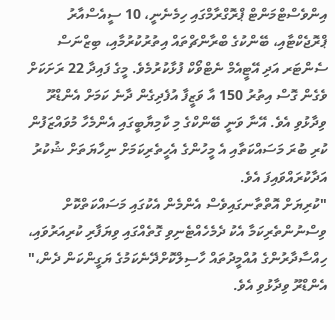އިންވެސްޓްމަންޓް ޕްރޮގްރާމްގައި ހިމެނެނީ، 10 ސީއެސްއާރު ޕްރޮޖެކްޓާއި، ބޭންކުގެ ބްރާންޗްތައް އިތުރުކުރުމާއި، ބިޒްނަސް ސެންޓަރ އަދި އޭޓީއެމް ނެޓްވޯކް ފުޅާކުރުމެވެ. މީގެ ފައިދާ 22 ރަށަކަށް ވެގެން ގޮސް އިތުރު 150 އާ ވަޒީފާ އުފެދިގެން ދާނެ ކަމަށް އެންޑްރޫ ވިދާޅުވި އެވެ. އޭނާ ވަނީ ބޭންކްގެ މި ކާމިޔާބީގައި އެންމެހާ މުވައްޒަފުން ކުރި ބުރަ މަސައްކަތާއި އެ މީހުންގެ އެހީތެރިކަމަށް ނިހާޔަތަށް ޝުކުރު އަދާކުރައްވައިފަ އެވެ.
"ކުރިޔަށް އޮތްތާނގައިވެސް އެންމެން އެކުގައި މަސައްކަތްކޮށް ވިސްނުންތެރިކަމާ އެކު ދެމެހެއްޓެނިވި ގޮތެއްގައި ވިޔަފާރި ކުރިއަރުވައި، ހިއްސާދާރުންގެ އުއްމީދުތައް ހާސިލްކޮށްދޭނެކަމުގެ ޔަގީންކަން ދެން،" އެންޑްރޫ ވިދާޅުވި އެވެ.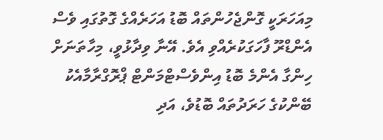މިއަހަރަކީ ގޮންޖެހުންތައް ބޮޑު އަހަރެއްގެ ގޮތުގައި ވެސް އެންޑްރޫ ފާހަގަކުރެއްވި އެވެ. އޭނާ ވިދާޅުވީ، މިހާތަނަށް ހިންގާ އެންމެ ބޮޑު އިންވެސްޓްމަންޓް ޕްރޮގްރާމާއެކު ބޭންކުގެ ހަރަދުތައް ބޮޑުވެ، އަދި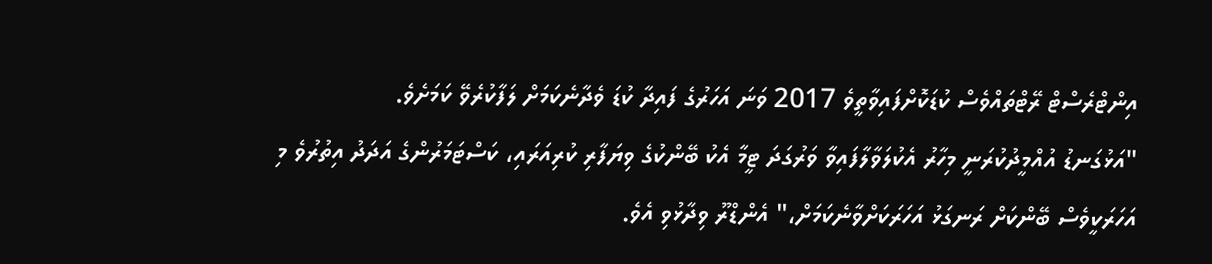އިންޓްރެސްޓް ރޭޓްތައްވެސް ކުޑަކޮށްފައިވާތީވެ 2017 ވަނަ އަހަރުގެ ފައިދާ ކުޑަ ވެދާނެކަމަށް ލަފާކުރެވޭ ކަމަށެވެ.
"އަޅުގަނޑު އުއްމީދުކުރަނީ މިހާރު އެކުލަވާލާފައިވާ ވަރުގަދަ ޓީމާ އެކު ބޭންކުގެ ވިޔަފާރި ކުރިއަރައި، ކަސްޓަމަރުންގެ އަދަދު އިތުރުވެ މި އަހަރަކީވެސް ބޭންކަށް ރަނގަޅު އަހަރަކަށްވާނެކަމަށް،" އެންޑްރޫ ވިދާޅުވި އެވެ.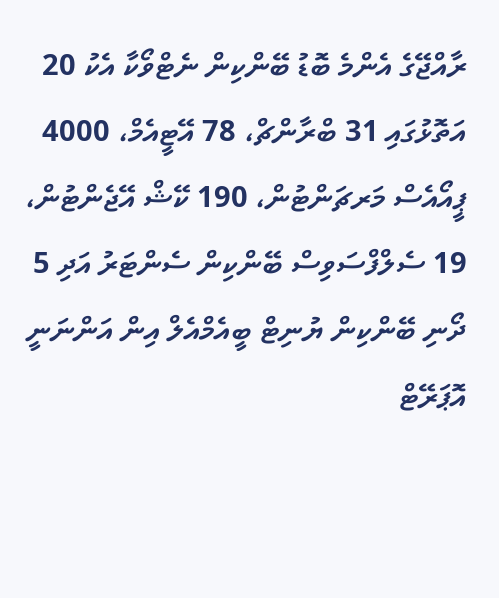ރާއްޖޭގެ އެންމެ ބޮޑު ބޭންކިން ނެޓްވޯކާ އެކު 20 އަތޮޅުގައި 31 ބްރާންޗް، 78 އޭޓީއެމް، 4000 ޕީއޯއެސް މަރޗަންޓުން، 190 ކޭޝް އޭޖެންޓުން، 19 ސެލްފްސަވިސް ބޭންކިން ސެންޓަރު އަދި 5 ދޯނި ބޭންކިން ޔުނިޓް ބީއެމްއެލް އިން އަންނަނީ އޮޕަރޭޓް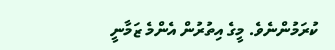ކުރަމުންނެވެ. މީގެ އިތުރުން އެންމެ ޒަމާނީ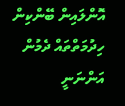އޮންލައިން ބޭންކިން ހިދުމަތްތައް ދެމުން އަންނަނީ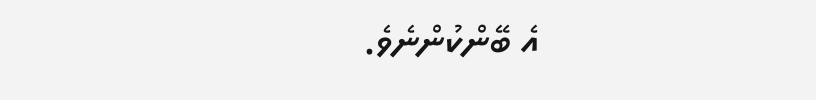އެ ބޭންކުންނެވެ.